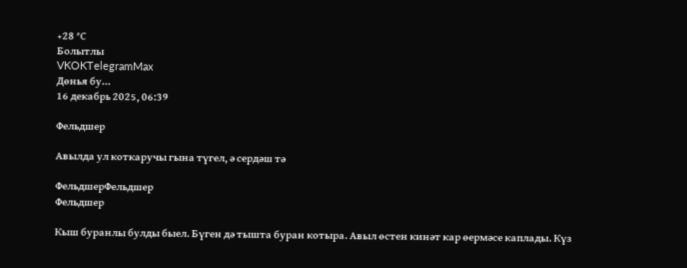+28 °С
Болытлы
VKOKTelegramMax
Дөнья бу...
16 декабрь 2025, 06:39

Фельдшер

Авылда ул коткаручы гына түгел, ә сердәш тә

ФельдшерФельдшер
Фельдшер

Кыш буранлы булды быел. Бүген дә тышта буран котыра. Авыл өстен кинәт кар өермәсе каплады. Күз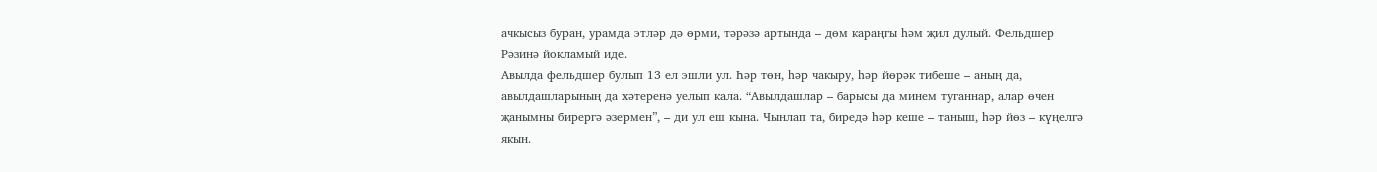ачкысыз буран, урамда этләр дә өрми, тәрәзә артында – дөм караңгы һәм җил дулый. Фельдшер Рәзинә йокламый иде.
Авылда фельдшер булып 13 ел эшли ул. Һәр төн, һәр чакыру, һәр йөрәк тибеше – аның да, авылдашларының да хәтеренә уелып кала. “Авылдашлар – барысы да минем туганнар, алар өчен җанымны бирергә әзермен”, – ди ул еш кына. Чынлап та, биредә һәр кеше – таныш, һәр йөз – күңелгә якын.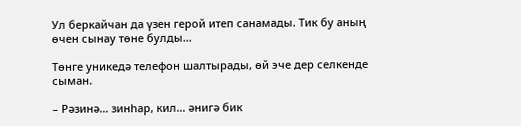Ул беркайчан да үзен герой итеп санамады. Тик бу аның өчен сынау төне булды...

Төнге уникедә телефон шалтырады, өй эче дер селкенде сыман.

– Рәзинә… зинһар, кил… әнигә бик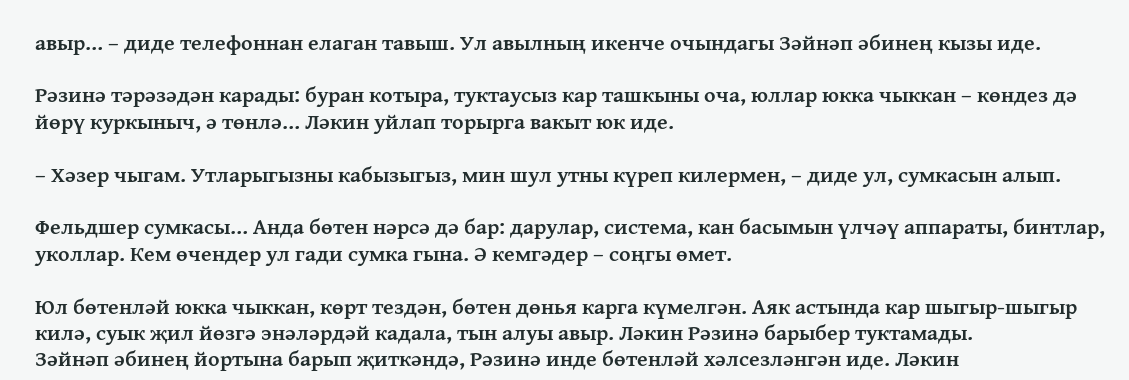авыр… – диде телефоннан елаган тавыш. Ул авылның икенче очындагы Зәйнәп әбинең кызы иде.

Рәзинә тәрәзәдән карады: буран котыра, туктаусыз кар ташкыны оча, юллар юкка чыккан – көндез дә йөрү куркыныч, ә төнлә… Ләкин уйлап торырга вакыт юк иде.

– Хәзер чыгам. Утларыгызны кабызыгыз, мин шул утны күреп килермен, – диде ул, сумкасын алып.

Фельдшер сумкасы… Анда бөтен нәрсә дә бар: дарулар, система, кан басымын үлчәү аппараты, бинтлар, уколлар. Кем өчендер ул гади сумка гына. Ә кемгәдер – соңгы өмет.

Юл бөтенләй юкка чыккан, көрт тездән, бөтен дөнья карга күмелгән. Аяк астында кар шыгыр-шыгыр килә, суык җил йөзгә энәләрдәй кадала, тын алуы авыр. Ләкин Рәзинә барыбер туктамады.
Зәйнәп әбинең йортына барып җиткәндә, Рәзинә инде бөтенләй хәлсезләнгән иде. Ләкин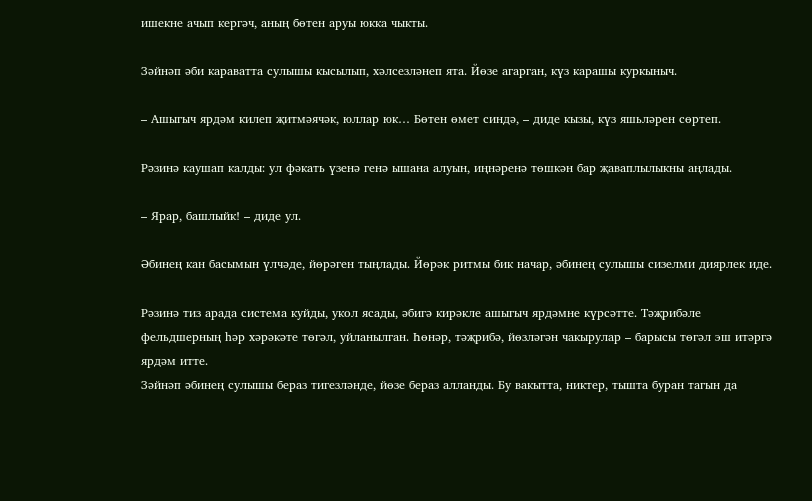ишекне ачып кергәч, аның бөтен аруы юкка чыкты.

Зәйнәп әби караватта сулышы кысылып, хәлсезләнеп ята. Йөзе агарган, күз карашы куркыныч.

– Ашыгыч ярдәм килеп җитмәячәк, юллар юк… Бөтен өмет синдә, – диде кызы, күз яшьләрен сөртеп.

Рәзинә каушап калды: ул фәкать үзенә генә ышана алуын, иңнәренә төшкән бар җаваплылыкны аңлады.

– Ярар, башлыйк! – диде ул.

Әбинең кан басымын үлчәде, йөрәген тыңлады. Йөрәк ритмы бик начар, әбинең сулышы сизелми диярлек иде.

Рәзинә тиз арада система куйды, укол ясады, әбигә кирәкле ашыгыч ярдәмне күрсәтте. Тәҗрибәле фельдшерның һәр хәрәкәте төгәл, уйланылган. Һөнәр, тәҗрибә, йөзләгән чакырулар – барысы төгәл эш итәргә ярдәм итте.
Зәйнәп әбинең сулышы бераз тигезләнде, йөзе бераз алланды. Бу вакытта, никтер, тышта буран тагын да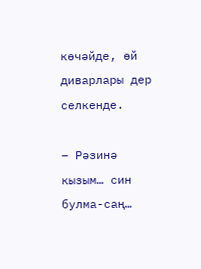көчәйде, өй диварлары дер селкенде.

– Рәзинә кызым… син булма-саң…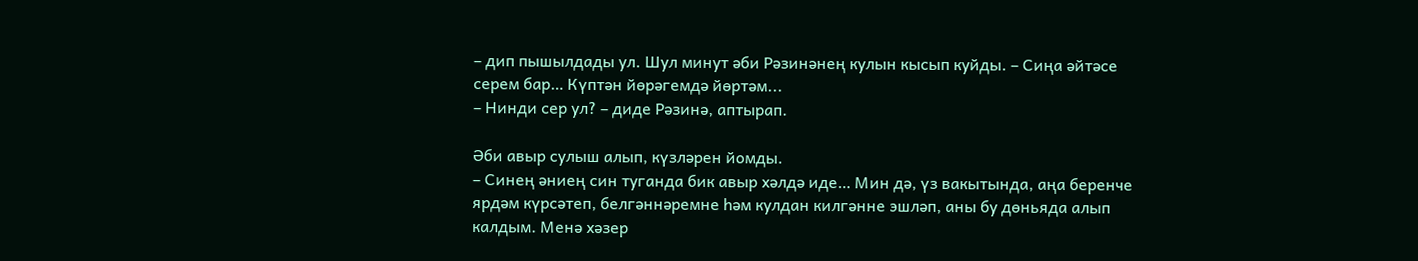– дип пышылдады ул. Шул минут әби Рәзинәнең кулын кысып куйды. – Сиңа әйтәсе серем бар… Күптән йөрәгемдә йөртәм...
– Нинди сер ул? – диде Рәзинә, аптырап.

Әби авыр сулыш алып, күзләрен йомды.
– Синең әниең син туганда бик авыр хәлдә иде… Мин дә, үз вакытында, аңа беренче ярдәм күрсәтеп, белгәннәремне һәм кулдан килгәнне эшләп, аны бу дөньяда алып калдым. Менә хәзер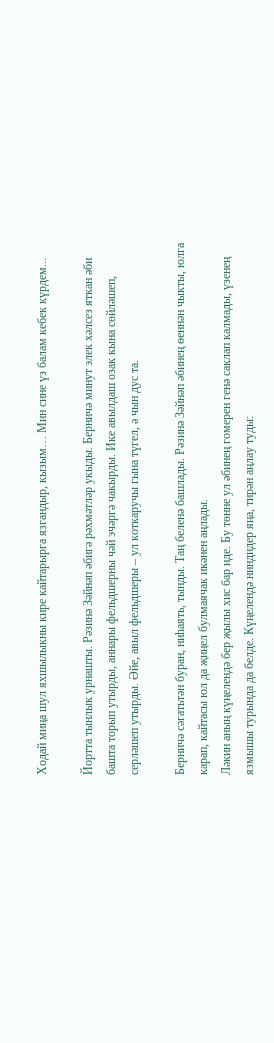Ходай миңа шул яхшылыкны кире кайтарырга язгандыр, кызым… Мин сине үз балам кебек күрдем...

Йортта тынлык урнашты. Рәзинә Зәйнәп әбигә рәхмәтләр укыды. Берничә минут элек хәлсез яткан әби башта торып утырды, аннары фельдшерны чәй эчәргә чакырды. Ике авылдаш озак кына сөйләшеп, серләшеп утырды. Әйе, авыл фельдшеры – ул коткаручы гына түгел, ә чын дус та.

Берничә сәгатьтән буран, ниһаять, тынды. Таң беленә башлады. Рәзинә Зәйнәп әбинең өеннән чыкты, юлга карап, кайтасы юл да җиңел булмаячак икәнен аңлады.
Ләкин аның күңелендә бер җылы хис бар иде. Бу төнне ул әбинең гомерен генә саклап калмады, үзенең язмышы турында да белде. Күңелендә ниндидер яңа, тирән аңлау туды: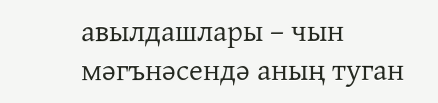авылдашлары – чын мәгънәсендә аның туган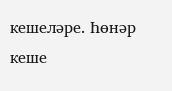кешеләре. Һөнәр кеше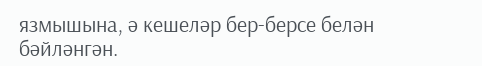язмышына, ә кешеләр бер-берсе белән бәйләнгән.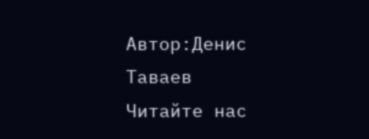Автор:Денис Таваев
Читайте нас